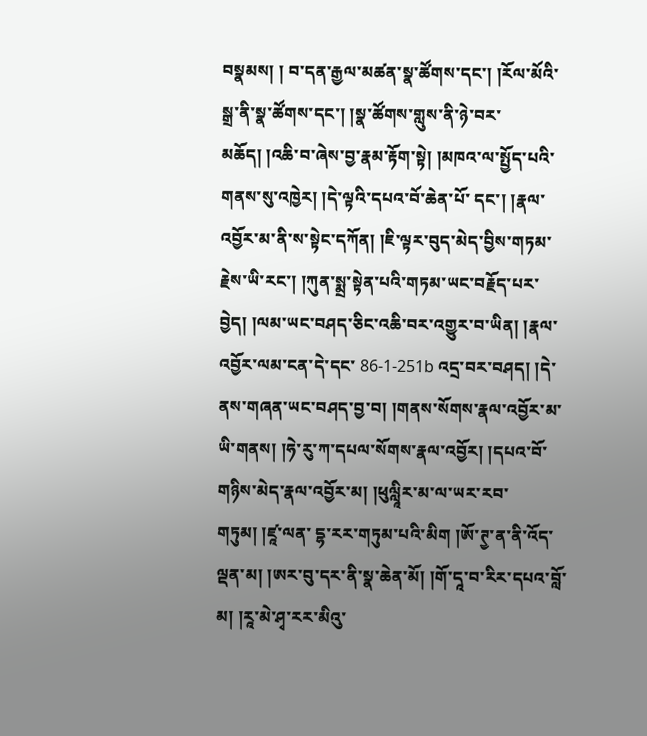བསྣམས། ། བ་དན་རྒྱལ་མཚན་སྣ་ཚོགས་དང་། །རོལ་མོའི་སྒྲ་ནི་སྣ་ཚོགས་དང་། །སྣ་ཚོགས་གླུས་ནི་ཉེ་བར་མཆོད། །འཆི་བ་ཞེས་བྱ་རྣམ་རྟོག་སྟེ། །མཁའ་ལ་སྤྱོད་པའི་གནས་སུ་འཁྱེར། །དེ་ལྟའི་དཔའ་བོ་ཆེན་པོ་ དང་། །རྣལ་འབྱོར་མ་ནི་ས་སྟེང་དཀོན། །ཇི་ལྟར་བུད་མེད་བྱིས་གཏམ་རྗེས་ཡི་རང་། །ཀུན་སྨྲ་སྟེན་པའི་གཏམ་ཡང་བརྗོད་པར་བྱེད། །ལམ་ཡང་བཤད་ཅིང་འཆི་བར་འགྱུར་བ་ཡིན། །རྣལ་འབྱོར་ལམ་ངན་དེ་དང་ 86-1-251b འདྲ་བར་བཤད། །དེ་ནས་གཞན་ཡང་བཤད་བྱ་བ། །གནས་སོགས་རྣལ་འབྱོར་མ་ཡི་གནས། །ཧེ་རུ་ཀ་དཔལ་སོགས་རྣལ་འབྱོར། །དཔའ་བོ་གཉིས་མེད་རྣལ་འབྱོར་མ། །ཕུལླཱིར་མ་ལ་ཡར་རབ་གཏུམ། །ཛཱ་ལན་ དྷ་རར་གཏུམ་པའི་མིག །ཨོ་ཊྱ་ན་ནི་འོད་ལྡན་མ། །ཨར་བུ་དར་ནི་སྣ་ཆེན་མོ། །གོ་དཱ་བ་རིར་དཔའ་བློ་མ། །རཱ་མེ་ཤྭ་རར་མིའུ་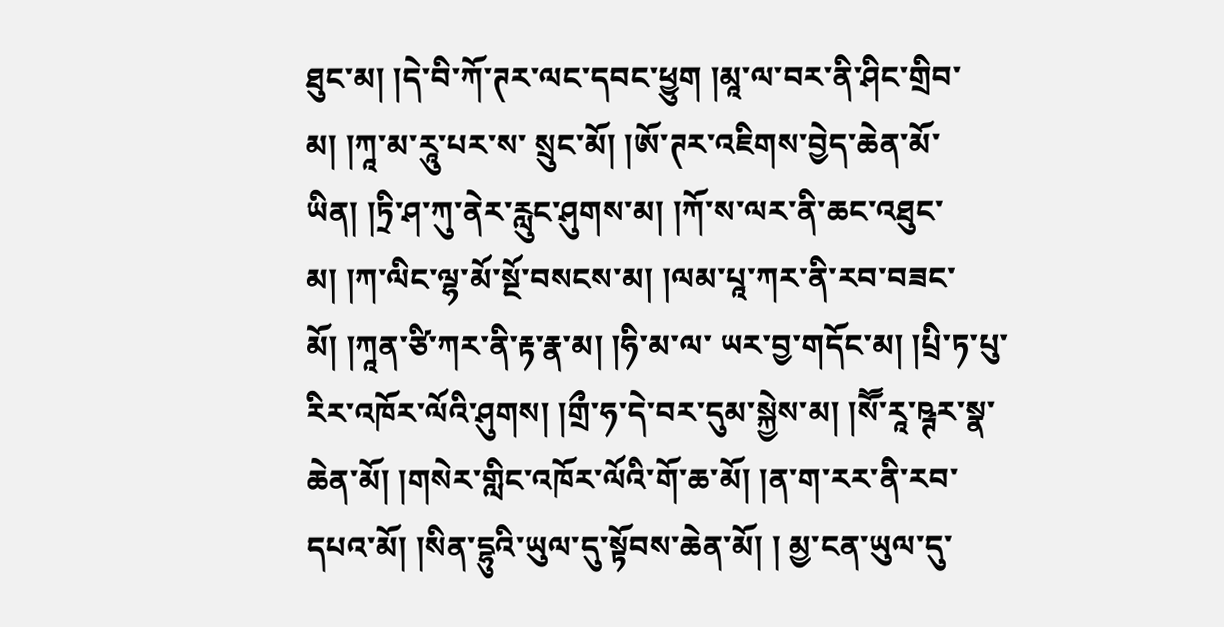ཐུང་མ། །དེ་བི་ཀོ་ཊར་ལང་དབང་ཕྱུག །མཱ་ལ་བར་ནི་ཤིང་གྲིབ་མ། །ཀཱ་མ་རཱུ་པར་ས་ སྲུང་མོ། །ཨོ་ཊར་འཇིགས་བྱེད་ཆེན་མོ་ཡིན། །ཏྲི་ཤ་ཀུ་ནེར་རླུང་ཤུགས་མ། །ཀོ་ས་ལར་ནི་ཆང་འཐུང་མ། །ཀ་ལིང་ལྷ་མོ་སྔོ་བསངས་མ། །ལམ་པཱ་ཀར་ནི་རབ་བཟང་མོ། །ཀཱན་ཙི་ཀར་ནི་རྟ་རྣ་མ། །ཧི་མ་ལ་ ཡར་བྱ་གདོང་མ། །པྲི་ཏ་པུ་རིར་འཁོར་ལོའི་ཤུགས། །གྲྀ་ཧ་དེ་བར་དུམ་སྐྱེས་མ། །སཽ་རཱ་ཥྚར་སྣ་ཆེན་མོ། །གསེར་གླིང་འཁོར་ལོའི་གོ་ཆ་མོ། །ན་ག་རར་ནི་རབ་དཔའ་མོ། །སིན་དྷུའི་ཡུལ་དུ་སྟོབས་ཆེན་མོ། ། མྱ་ངན་ཡུལ་དུ་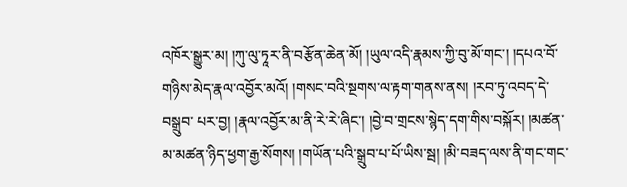འཁོར་སྒྱུར་མ། །ཀུ་ལུ་ཏཱར་ནི་བརྩོན་ཆེན་མོ། །ཡུལ་འདི་རྣམས་ཀྱི་བུ་མོ་གང་། །དཔའ་བོ་གཉིས་མེད་རྣལ་འབྱོར་མའོ། །གསང་བའི་སྔགས་ལ་རྟག་གནས་ནས། །རབ་ཏུ་འབད་དེ་བསྒྲུབ་ པར་བྱ། །རྣལ་འབྱོར་མ་ནི་རེ་རེ་ཞིང་། །བྱེ་བ་གྲངས་སྙེད་དག་གིས་བསྐོར། །མཚན་མ་མཚན་ཉིད་ཕྱག་རྒྱ་སོགས། །གཡོན་པའི་སྒྲུབ་པ་པོ་ཡིས་སྦ། །མི་བཟད་ལས་ནི་གང་གང་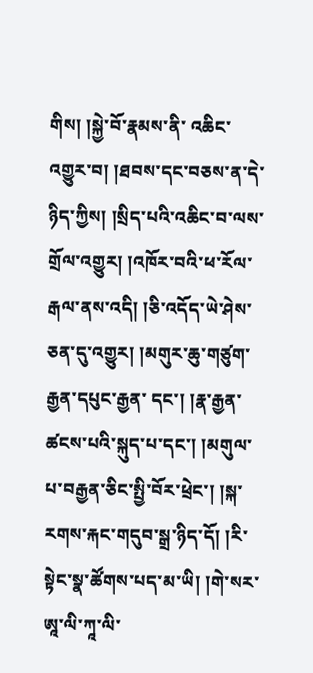གིས། །སྐྱེ་བོ་རྣམས་ནི་ འཆིང་འགྱུར་བ། །ཐབས་དང་བཅས་ན་དེ་ཉིད་ཀྱིས། །སྲིད་པའི་འཆིང་བ་ལས་གྲོལ་འགྱུར། །འཁོར་བའི་ཕ་རོལ་རྒལ་ནས་འདི། །ཅི་འདོད་ཡེ་ཤེས་ཅན་དུ་འགྱུར། །མགུར་ཆུ་གཙུག་རྒྱན་དཔུང་རྒྱན་ དང་། །རྣ་རྒྱན་ཚངས་པའི་སྐུད་པ་དང་། །མགུལ་པ་བརྒྱན་ཅིང་སྤྱི་བོར་ཕྲེང་། །སྐ་རགས་རྐང་གདུབ་སྒྲ་ཉིད་དོ། །རི་སྟེང་སྣ་ཚོགས་པད་མ་ཡི། །གེ་སར་ཨཱ་ལི་ཀཱ་ལི་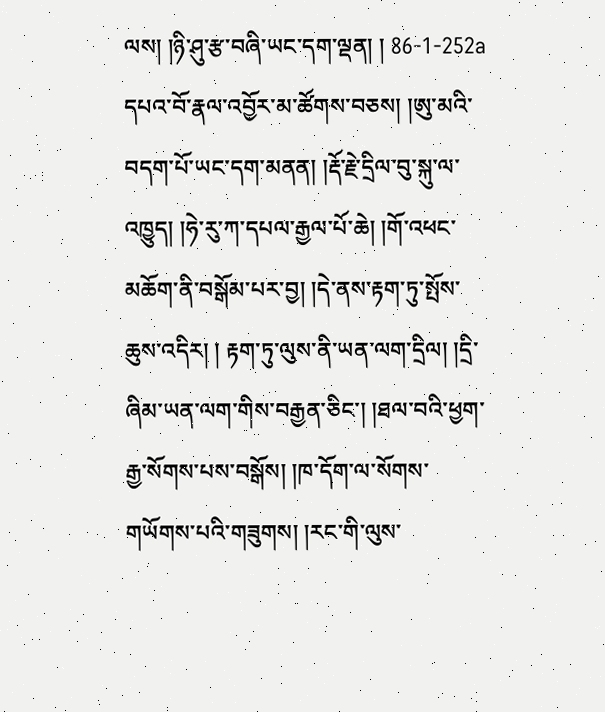ལས། །ཉི་ཤུ་རྩ་བཞི་ཡང་དག་ལྡན། ། 86-1-252a དཔའ་བོ་རྣལ་འབྱོར་མ་ཚོགས་བཅས། །ཨུ་མའི་བདག་པོ་ཡང་དག་མནན། །རྡོ་རྗེ་དྲིལ་བུ་སྐུ་ལ་འཁྱུད། །ཧེ་རུ་ཀ་དཔལ་རྒྱལ་པོ་ཆེ། །གོ་འཕང་མཆོག་ནི་བསྒོམ་པར་བྱ། །དེ་ནས་རྟག་ཏུ་སྤོས་ཆུས་འདིར། ། རྟག་ཏུ་ལུས་ནི་ཡན་ལག་དྲིལ། །དྲི་ཞིམ་ཡན་ལག་གིས་བརྒྱན་ཅིང་། །ཐལ་བའི་ཕྱག་རྒྱ་སོགས་པས་བསྒོས། །ཁ་དོག་ལ་སོགས་གཡོགས་པའི་གཟུགས། །རང་གི་ལུས་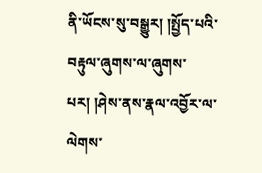ནི་ཡོངས་སུ་བསྒྱུར། །སྤྱོད་པའི་ བརྟུལ་ཞུགས་ལ་ཞུགས་པར། །ཤེས་ནས་རྣལ་འབྱོར་ལ་ལེགས་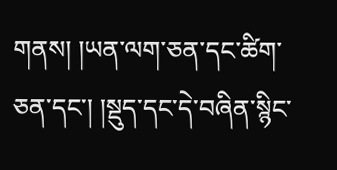གནས། །ཡན་ལག་ཅན་དང་ཚིག་ཅན་དང་། །སྡུད་དང་དེ་བཞིན་སྙིང་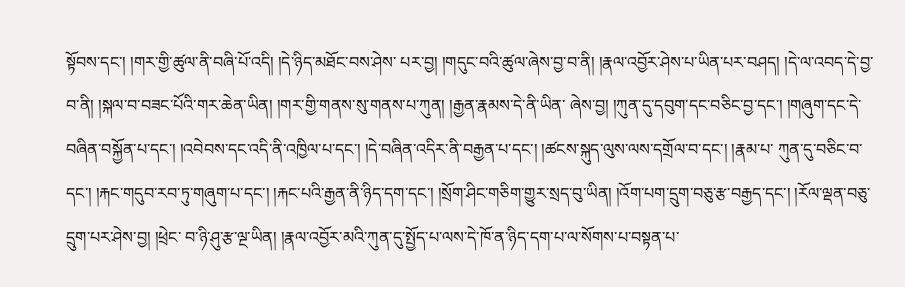སྟོབས་དང་། །གར་གྱི་ཚུལ་ནི་བཞི་པོ་འདི། །དེ་ཉིད་མཐོང་བས་ཤེས་ པར་བྱ། །གདུང་བའི་ཚུལ་ཞེས་བྱ་བ་ནི། །རྣལ་འབྱོར་ཤེས་པ་ཡིན་པར་བཤད། །དེ་ལ་འབད་དེ་བྱ་བ་ནི། །སྐལ་བ་བཟང་པོའི་གར་ཆེན་ཡིན། །གར་གྱི་གནས་སུ་གནས་པ་ཀུན། །རྒྱན་རྣམས་དེ་ནི་ཡིན་ ཞེས་བྱ། །ཀུན་དུ་དབུག་དང་བཅིང་བྱ་དང་། །གཞུག་དང་དེ་བཞིན་བསྐྱོན་པ་དང་། །འབེབས་དང་འདི་ནི་འཁྱིལ་པ་དང་། །དེ་བཞིན་འདིར་ནི་བརྒྱན་པ་དང་། །ཚངས་སྐུད་ལུས་ལས་དགྲོལ་བ་དང་། །རྣམ་པ་ ཀུན་དུ་བཅིང་བ་དང་། །རྐང་གདུབ་རབ་ཏུ་གཞུག་པ་དང་། །རྐང་པའི་རྒྱན་ནི་ཉིད་དག་དང་། །སྲོག་ཤིང་གཅིག་གྱུར་སྲད་བུ་ཡིན། །འོག་པག་དྲུག་བཅུ་རྩ་བརྒྱད་དང་། །རོལ་ལྡན་བཅུ་དྲུག་པར་ཤེས་བྱ། །ཕྲེང་ བ་ཉི་ཤུ་རྩ་ལྔ་ཡིན། །རྣལ་འབྱོར་མའི་ཀུན་དུ་སྤྱོད་པ་ལས་དེ་ཁོ་ན་ཉིད་དག་པ་ལ་སོགས་པ་བསྟན་པ་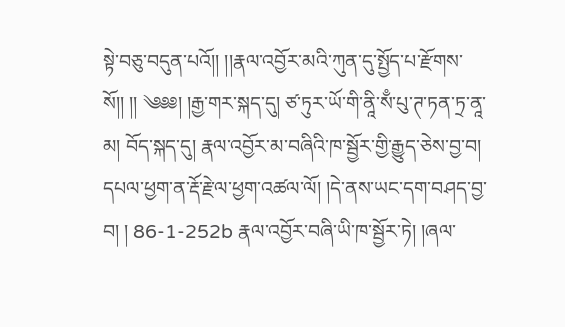སྟེ་བཅུ་བདུན་པའོ།། །།རྣལ་འབྱོར་མའི་ཀུན་དུ་སྤྱོད་པ་རྫོགས་སོ།། །། ༄༅༅། །རྒྱ་གར་སྐད་དུ། ཙ་ཏུར་ཡོ་གི་ནཱི་སྃ་པུ་ཊ་ཏན་ཏྲ་ནཱ་མ། བོད་སྐད་དུ། རྣལ་འབྱོར་མ་བཞིའི་ཁ་སྦྱོར་གྱི་རྒྱུད་ཅེས་བྱ་བ། དཔལ་ཕྱག་ན་རྡོ་རྗེ་ལ་ཕྱག་འཚལ་ལོ། །དེ་ནས་ཡང་དག་བཤད་བྱ་བ། ། 86-1-252b རྣལ་འབྱོར་བཞི་ཡི་ཁ་སྦྱོར་ཏེ། །ཞལ་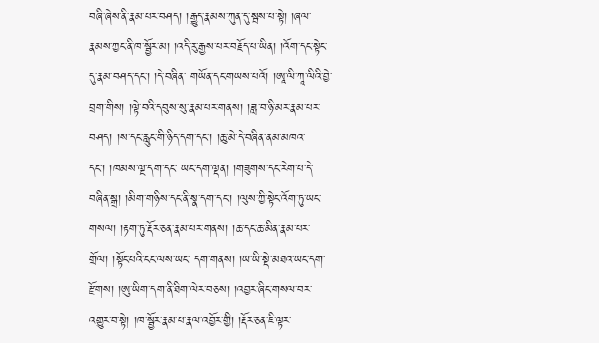བཞི་ཞེས་ནི་རྣམ་པར་བཤད། །རྒྱུད་རྣམས་ཀུན་དུ་སྦས་པ་སྟེ། །ཞལ་རྣམས་ཀྱང་ནི་ཁ་སྦྱོར་མ། །འདི་རུ་རྒྱས་པར་བརྗོད་པ་ཡིན། །འོག་དང་སྟེང་དུ་རྣམ་བཤད་དང་། །དེ་བཞིན་ གཡོན་དང་གཡས་པའོ། །ཨཱ་ལི་ཀཱ་ལིའི་བྱེ་བྲག་གིས། །ལྟེ་བའི་དབུས་སུ་རྣམ་པར་གནས། །ཟླ་བ་ཉི་མར་རྣམ་པར་བཤད། །ས་དང་རླུང་གི་ཉིད་དག་དང་། །ཆུ་མེ་དེ་བཞིན་ནམ་མཁའ་དང་། །ཁམས་ལྔ་དག་དང་ ཡང་དག་ལྡན། །གཟུགས་དང་རེག་པ་དེ་བཞིན་སྒྲ། །མིག་གཉིས་དང་ནི་སྣ་དག་དང་། །ལུས་ཀྱི་སྟེང་འོག་ཏུ་ཡང་གསལ། །རྟག་ཏུ་རྡོར་ཅན་རྣམ་པར་གནས། །ཆ་དང་ཆ་མིན་རྣམ་པར་གྲོལ། །སྟོང་པའི་ངང་ལས་ཡང་ དག་གནས། །ཡ་ཡི་སྡེ་མཐའ་ཡང་དག་རྫོགས། །ཨུ་ཡིག་དག་ནི་ཐིག་ལེར་བཅས། །འབྱར་ཞིང་གསལ་བར་འགྱུར་བ་སྟེ། །ཁ་སྦྱོར་རྣམ་པ་རྣལ་འབྱོར་གྱི། །རྡོར་ཅན་ཇི་ལྟར་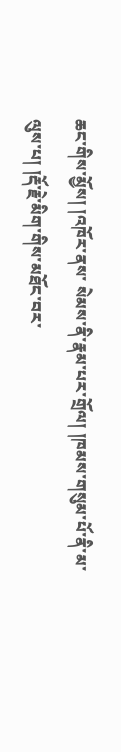ཆང་གིས་མྱོས། །འཁོར་ནས་ སེམས་ནི་རྣམ་པར་གྲོལ། །ཁམས་གསུམ་པོ་ནི་མ་ལུས་པ། །རྡོ་རྗེ་མིག་གིས་མཐོང་བར་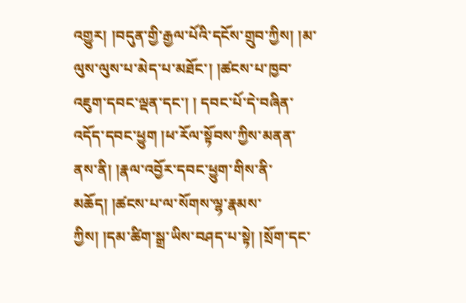འགྱུར། །བདུན་གྱི་རྒྱལ་པོའི་དངོས་གྲུབ་ཀྱིས། །མ་ལུས་ལུས་པ་མེད་པ་མཐོང་། །ཚངས་པ་ཁྱབ་འཇུག་དབང་ལྡན་དང་། ། དབང་པོ་དེ་བཞིན་འདོད་དབང་ཕྱུག །ཕ་རོལ་སྟོབས་ཀྱིས་མནན་ནས་ནི། །རྣལ་འབྱོར་དབང་ཕྱུག་གིས་ནི་མཆོད། །ཚངས་པ་ལ་སོགས་ལྷ་རྣམས་ཀྱིས། །དམ་ཚིག་སྒྲ་ཡིས་བཤད་པ་སྟེ། །སྲོག་དང་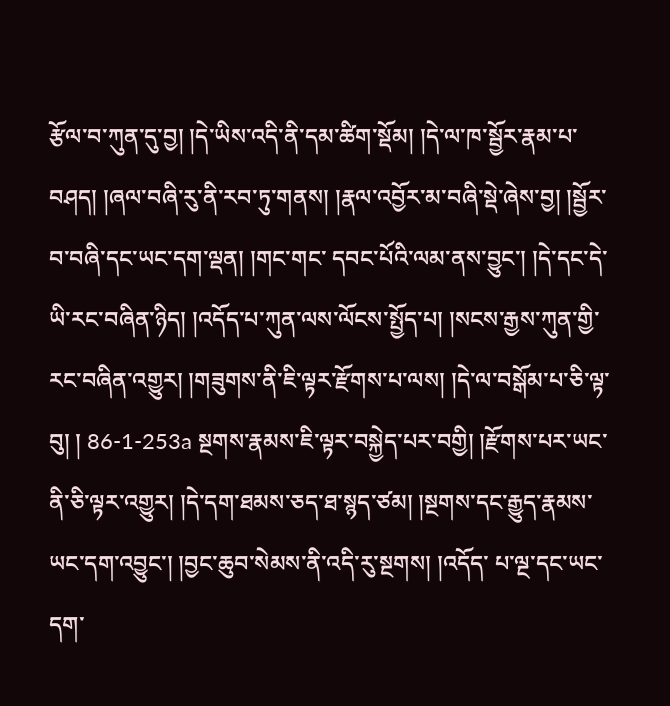རྩོལ་བ་ཀུན་དུ་བྱ། །དེ་ཡིས་འདི་ནི་དམ་ཚིག་སྡོམ། །དེ་ལ་ཁ་སྦྱོར་རྣམ་པ་བཤད། །ཞལ་བཞི་རུ་ནི་རབ་ཏུ་གནས། །རྣལ་འབྱོར་མ་བཞི་སྡེ་ཞེས་བྱ། །སྦྱོར་བ་བཞི་དང་ཡང་དག་ལྡན། །གང་གང་ དབང་པོའི་ལམ་ནས་བྱུང་། །དེ་དང་དེ་ཡི་རང་བཞིན་ཉིད། །འདོད་པ་ཀུན་ལས་ལོངས་སྤྱོད་པ། །སངས་རྒྱས་ཀུན་གྱི་རང་བཞིན་འགྱུར། །གཟུགས་ནི་ཇི་ལྟར་རྫོགས་པ་ལས། །དེ་ལ་བསྒོམ་པ་ཅི་ལྟ་བུ། ། 86-1-253a སྔགས་རྣམས་ཇི་ལྟར་བསྐྱེད་པར་བགྱི། །རྫོགས་པར་ཡང་ནི་ཅི་ལྟར་འགྱུར། །དེ་དག་ཐམས་ཅད་ཐ་སྙད་ཙམ། །སྔགས་དང་རྒྱུད་རྣམས་ཡང་དག་འབྱུང་། །བྱང་ཆུབ་སེམས་ནི་འདི་རུ་སྔགས། །འདོད་ པ་ལྔ་དང་ཡང་དག་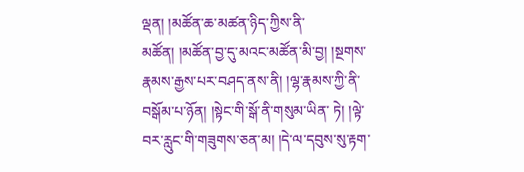ལྡན། །མཚོན་ཆ་མཚན་ཉིད་ཀྱིས་ནི་མཚོན། །མཚོན་བྱ་དུ་མའང་མཚོན་མི་བྱ། །སྔགས་རྣམས་རྒྱས་པར་བཤད་ནས་ནི། །ལྷ་རྣམས་ཀྱི་ནི་བསྒོམ་པ་ཉོན། །སྟེང་གི་སྒོ་ནི་གསུམ་ཡིན་ ཏེ། །ལྟེ་བར་རླུང་གི་གཟུགས་ཅན་མ། །དེ་ལ་དབུས་སུ་རྟག་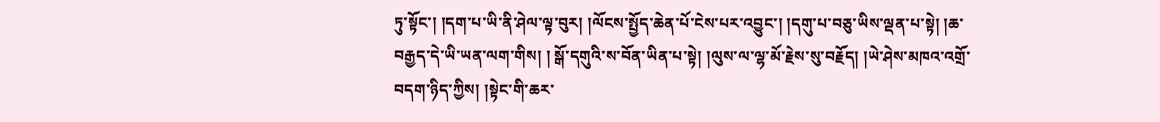ཏུ་སྟོང་། །དག་པ་ཡི་ནི་ཤེལ་ལྟ་བུར། །ལོངས་སྤྱོད་ཆེན་པོ་ངེས་པར་འབྱུང་། །དགུ་པ་བཅུ་ཡིས་ལྡན་པ་སྟེ། །ཆ་བརྒྱད་དེ་ཡི་ཡན་ལག་གིས། ། སྒོ་དགུའི་ས་བོན་ཡིན་པ་སྟེ། །ལུས་ལ་ལྷ་མོ་རྗེས་སུ་བརྗོད། །ཡེ་ཤེས་མཁའ་འགྲོ་བདག་ཉིད་ཀྱིས། །སྟེང་གི་ཆར་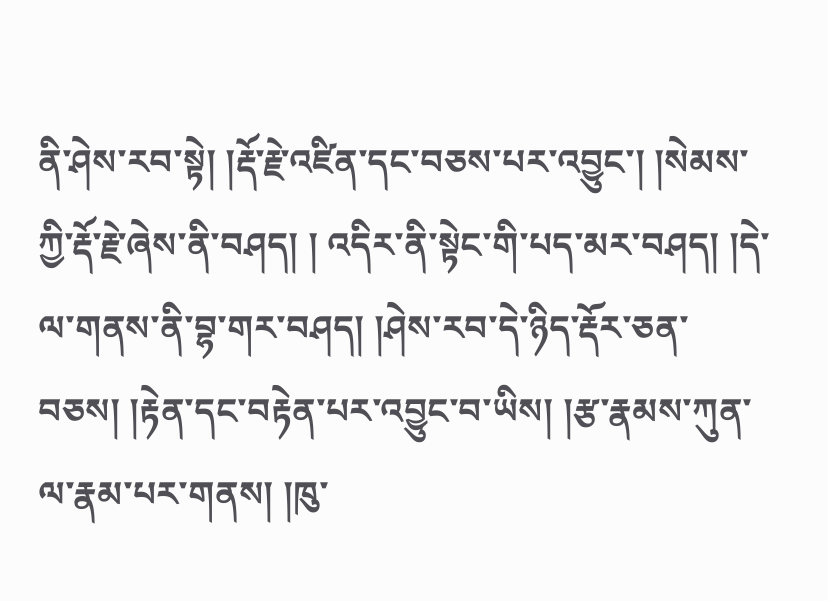ནི་ཤེས་རབ་སྟེ། །རྡོ་རྗེ་འཛིན་དང་བཅས་པར་འབྱུང་། །སེམས་ཀྱི་རྡོ་རྗེ་ཞེས་ནི་བཤད། ། འདིར་ནི་སྟེང་གི་པད་མར་བཤད། །དེ་ལ་གནས་ནི་བྷ་གར་བཤད། །ཤེས་རབ་དེ་ཉིད་རྡོར་ཅན་བཅས། །རྟེན་དང་བརྟེན་པར་འབྱུང་བ་ཡིས། །རྩ་རྣམས་ཀུན་ལ་རྣམ་པར་གནས། །ཁུ་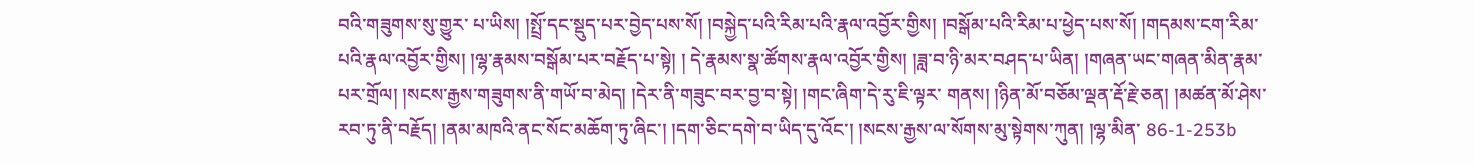བའི་གཟུགས་སུ་གྱུར་ པ་ཡིས། །སྤྲོ་དང་སྡུད་པར་བྱེད་པས་སོ། །བསྐྱེད་པའི་རིམ་པའི་རྣལ་འབྱོར་གྱིས། །བསྒོམ་པའི་རིམ་པ་ཕྱེད་པས་སོ། །གདམས་ངག་རིམ་པའི་རྣལ་འབྱོར་གྱིས། །ལྷ་རྣམས་བསྒོམ་པར་བརྗོད་པ་སྟེ། ། དེ་རྣམས་སྣ་ཚོགས་རྣལ་འབྱོར་གྱིས། །ཟླ་བ་ཉི་མར་བཤད་པ་ཡིན། །གཞན་ཡང་གཞན་མིན་རྣམ་པར་གྲོལ། །སངས་རྒྱས་གཟུགས་ནི་གཡོ་བ་མེད། །དེར་ནི་གཟུང་བར་བྱ་བ་སྟེ། །གང་ཞིག་དེ་རུ་ཇི་ལྟར་ གནས། །ཉིན་མོ་བཅོམ་ལྡན་རྡོ་རྗེ་ཅན། །མཚན་མོ་ཤེས་རབ་ཏུ་ནི་བརྗོད། །ནམ་མཁའི་ནང་སོང་མཆོག་ཏུ་ཞིང་། །དག་ཅིང་དགེ་བ་ཡིད་དུ་འོང་། །སངས་རྒྱས་ལ་སོགས་མུ་སྟེགས་ཀུན། །ལྷ་མིན་ 86-1-253b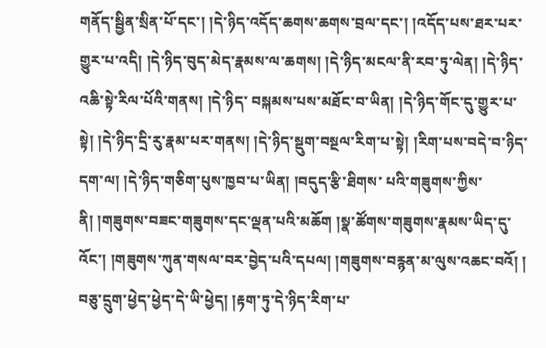གནོད་སྦྱིན་སྲིན་པོ་དང་། །དེ་ཉིད་འདོད་ཆགས་ཆགས་བྲལ་དང་། །འདོད་པས་ཐར་པར་གྱུར་པ་འདི། །དེ་ཉིད་བུད་མེད་རྣམས་ལ་ཆགས། །དེ་ཉིད་མངལ་ནི་རབ་ཏུ་ལེན། །དེ་ཉིད་འཆི་སྟེ་རིལ་པོའི་གནས། །དེ་ཉིད་ བསྐམས་པས་མཐོང་བ་ཡིན། །དེ་ཉིད་གོང་དུ་གྱུར་པ་སྟེ། །དེ་ཉིད་དྲི་རུ་རྣམ་པར་གནས། །དེ་ཉིད་སྡུག་བསྔལ་རིག་པ་སྟེ། །རིག་པས་བདེ་བ་ཉིད་དག་ལ། །དེ་ཉིད་གཅིག་པུས་ཁྱབ་པ་ཡིན། །བདུད་རྩི་ཐིགས་ པའི་གཟུགས་ཀྱིས་ནི། །གཟུགས་བཟང་གཟུགས་དང་ལྡན་པའི་མཆོག །སྣ་ཚོགས་གཟུགས་རྣམས་ཡིད་དུ་འོང་། །གཟུགས་ཀུན་གསལ་བར་བྱེད་པའི་དཔལ། །གཟུགས་བརྙན་མ་ལུས་འཆང་བའོ། ། བཅུ་དྲུག་ཕྱེད་ཕྱེད་དེ་ཡི་ཕྱེད། །རྟག་ཏུ་དེ་ཉིད་རིག་པ་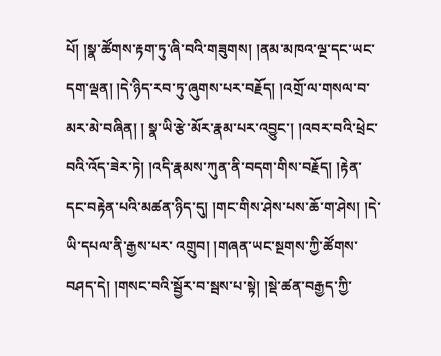པོ། །སྣ་ཚོགས་རྟག་ཏུ་ཞི་བའི་གཟུགས། །ནམ་མཁའ་ལྔ་དང་ཡང་དག་ལྡན། །དེ་ཉིད་རབ་ཏུ་ཞུགས་པར་བརྗོད། །འགྲོ་ལ་གསལ་བ་མར་མེ་བཞིན། ། སྣ་ཡི་རྩེ་མོར་རྣམ་པར་འབྱུང་། །འབར་བའི་ཕྲེང་བའི་འོད་ཟེར་ཏེ། །འདི་རྣམས་ཀུན་ནི་བདག་གིས་བརྗོད། །རྟེན་དང་བརྟེན་པའི་མཚན་ཉིད་དུ། །གང་གིས་ཤེས་པས་ཆོ་ག་ཤེས། །དེ་ཡི་དཔལ་ནི་རྒྱས་པར་ འགྲུབ། །གཞན་ཡང་སྔགས་ཀྱི་ཚོགས་བཤད་དེ། །གསང་བའི་སྦྱོར་བ་སྦས་པ་སྟེ། །སྡེ་ཚན་བརྒྱད་ཀྱི་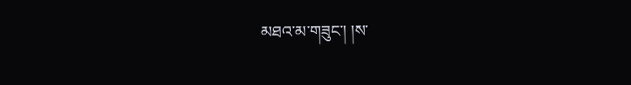མཐའ་མ་གཟུང་། །ས་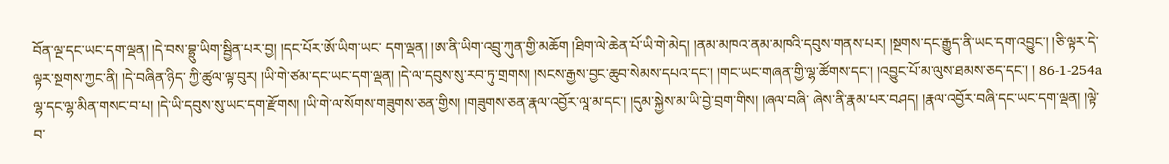བོན་ལྔ་དང་ཡང་དག་ལྡན། །དེ་བས་བྷྲུ་ཡིག་སྦྱིན་པར་བྱ། །དང་པོར་ཨོ་ཡིག་ཡང་ དག་ལྡན། །ཨ་ནི་ཡིག་འབྲུ་ཀུན་གྱི་མཆོག །ཐིག་ལེ་ཆེན་པོ་ཡི་གེ་མེད། །ནམ་མཁའ་ནམ་མཁའི་དབུས་གནས་པར། །སྔགས་དང་རྒྱུད་ནི་ཡང་དག་འབྱུང་། །ཅི་ལྟར་དེ་ལྟར་སྔགས་ཀྱང་ནི། །དེ་བཞིན་ཉིད་ ཀྱི་ཚུལ་ལྟ་བུར། །ཡི་གེ་ཙམ་དང་ཡང་དག་ལྡན། །དེ་ལ་དབུས་སུ་རབ་ཏུ་གྲགས། །སངས་རྒྱས་བྱང་ཆུབ་སེམས་དཔའ་དང་། །གང་ཡང་གཞན་གྱི་ལྷ་ཚོགས་དང་། །འབྱུང་པོ་མ་ལུས་ཐམས་ཅད་དང་། ། 86-1-254a ལྷ་དང་ལྷ་མིན་གསང་བ་པ། །དེ་ཡི་དབུས་སུ་ཡང་དག་རྫོགས། །ཡི་གེ་ལ་སོགས་གཟུགས་ཅན་གྱིས། །གཟུགས་ཅན་རྣལ་འབྱོར་ལཱ་མ་དང་། །དུམ་སྐྱེས་མ་ཡི་བྱེ་བྲག་གིས། །ཞལ་བཞི་ ཞེས་ནི་རྣམ་པར་བཤད། །རྣལ་འབྱོར་བཞི་དང་ཡང་དག་ལྡན། །ལྟེ་བ་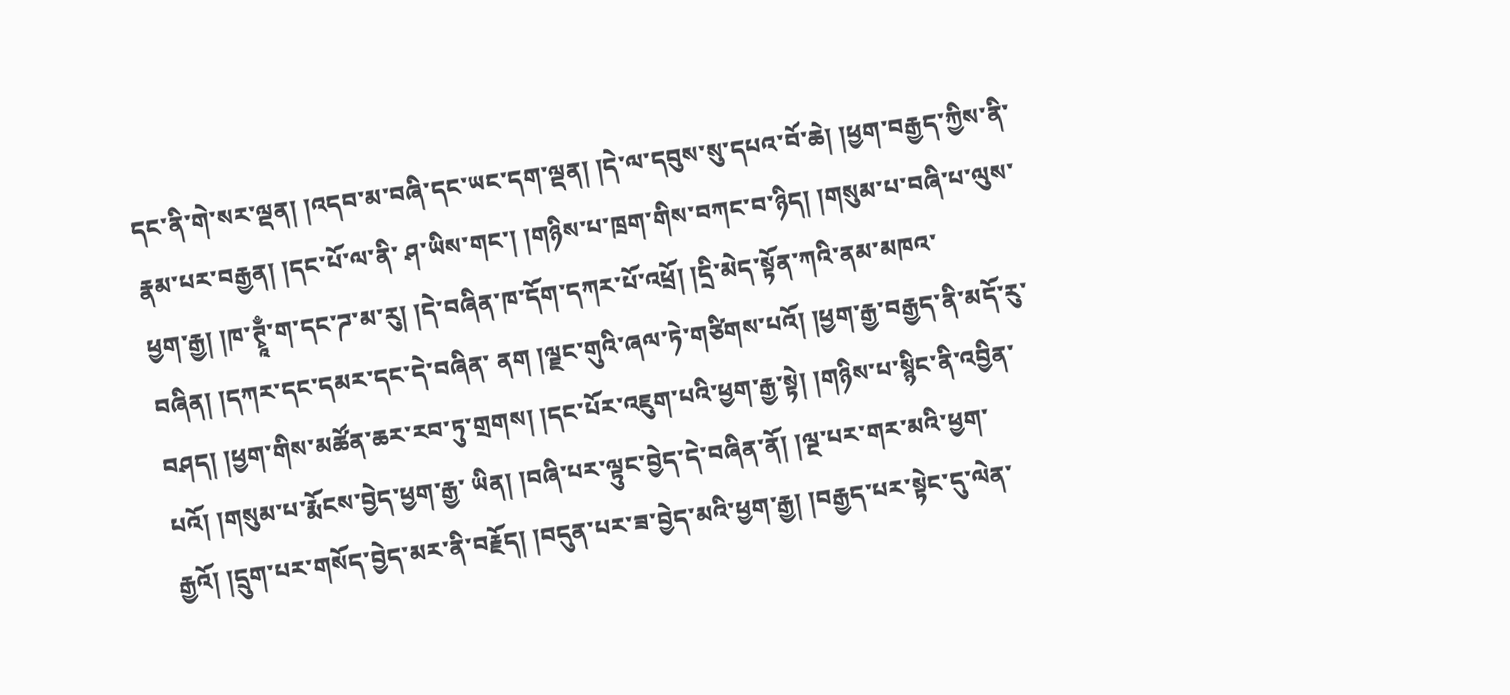དང་ནི་གེ་སར་ལྡན། །འདབ་མ་བཞི་དང་ཡང་དག་ལྡན། །དེ་ལ་དབུས་སུ་དཔའ་བོ་ཆེ། །ཕྱག་བརྒྱད་ཀྱིས་ནི་རྣམ་པར་བརྒྱན། །དང་པོ་ལ་ནི་ ཤ་ཡིས་གང་། །གཉིས་པ་ཁྲག་གིས་བཀང་བ་ཉིད། །གསུམ་པ་བཞི་པ་ལུས་ཕྱག་རྒྱ། །ཁ་ཊྭཱྃ་ག་དང་ཌ་མ་རུ། །དེ་བཞིན་ཁ་དོག་དཀར་པོ་འཕྲོ། །དྲི་མེད་སྟོན་ཀའི་ནམ་མཁའ་བཞིན། །དཀར་དང་དམར་དང་དེ་བཞིན་ ནག །ལྗང་གུའི་ཞལ་ཏེ་གཙིགས་པའོ། །ཕྱག་རྒྱ་བརྒྱད་ནི་མདོ་རུ་བཤད། །ཕྱག་གིས་མཚོན་ཆར་རབ་ཏུ་གྲགས། །དང་པོར་འཇུག་པའི་ཕྱག་རྒྱ་སྟེ། །གཉིས་པ་སྙིང་ནི་འབྱིན་པའོ། །གསུམ་པ་རྨོངས་བྱེད་ཕྱག་རྒྱ་ ཡིན། །བཞི་པར་ལྟུང་བྱེད་དེ་བཞིན་ནོ། །ལྔ་པར་གར་མའི་ཕྱག་རྒྱའོ། །དྲུག་པར་གསོད་བྱེད་མར་ནི་བརྗོད། །བདུན་པར་ཟ་བྱེད་མའི་ཕྱག་རྒྱ། །བརྒྱད་པར་སྟེང་དུ་ལེན་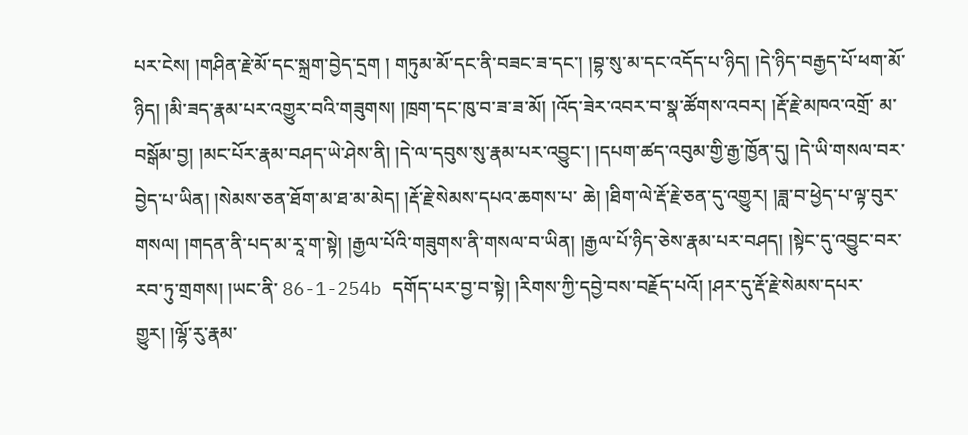པར་ངེས། །གཤིན་རྗེ་མོ་དང་སྐྲག་བྱེད་དྲག ། གཏུམ་མོ་དང་ནི་བཟང་ཟ་དང་། །བྷ་སུ་མ་དང་འདོད་པ་ཉིད། །དེ་ཉིད་བརྒྱད་པོ་ཕག་མོ་ཉིད། །མི་ཟད་རྣམ་པར་འགྱུར་བའི་གཟུགས། །ཁྲག་དང་ཁུ་བ་ཟ་ཟ་མོ། །འོད་ཟེར་འབར་བ་སྣ་ཚོགས་འབར། །རྡོ་རྗེ་མཁའ་འགྲོ་ མ་བསྒོམ་བྱ། །མང་པོར་རྣམ་བཤད་ཡེ་ཤེས་ནི། །དེ་ལ་དབུས་སུ་རྣམ་པར་འབྱུང་། །དཔག་ཚད་འབུམ་གྱི་རྒྱ་ཁྱོན་དུ། །དེ་ཡི་གསལ་བར་བྱེད་པ་ཡིན། །སེམས་ཅན་ཐོག་མ་ཐ་མ་མེད། །རྡོ་རྗེ་སེམས་དཔའ་ཆགས་པ་ ཆེ། །ཐིག་ལེ་རྡོ་རྗེ་ཅན་དུ་འགྱུར། །ཟླ་བ་ཕྱེད་པ་ལྟ་བུར་གསལ། །གདན་ནི་པད་མ་རཱ་ག་སྟེ། །རྒྱལ་པོའི་གཟུགས་ནི་གསལ་བ་ཡིན། །རྒྱལ་པོ་ཉིད་ཅེས་རྣམ་པར་བཤད། །སྟེང་དུ་འབྱུང་བར་རབ་ཏུ་གྲགས། །ཡང་ནི་ 86-1-254b དགོད་པར་བྱ་བ་སྟེ། །རིགས་ཀྱི་དབྱེ་བས་བརྗོད་པའོ། །ཤར་དུ་རྡོ་རྗེ་སེམས་དཔར་གྱུར། །ལྷོ་རུ་རྣམ་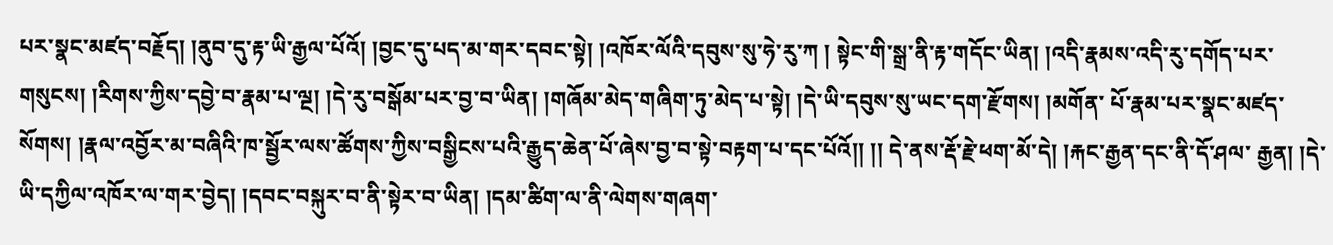པར་སྣང་མཛད་བརྗོད། །ནུབ་དུ་རྟ་ཡི་རྒྱལ་པོའོ། །བྱང་དུ་པད་མ་གར་དབང་སྟེ། །འཁོར་ལོའི་དབུས་སུ་ཧེ་རུ་ཀ ། སྟེང་གི་སྒྲ་ནི་རྟ་གདོང་ཡིན། །འདི་རྣམས་འདི་རུ་དགོད་པར་གསུངས། །རིགས་ཀྱིས་དབྱེ་བ་རྣམ་པ་ལྔ། །དེ་རུ་བསྒོམ་པར་བྱ་བ་ཡིན། །གཞོམ་མེད་གཞིག་ཏུ་མེད་པ་སྟེ། །དེ་ཡི་དབུས་སུ་ཡང་དག་རྫོགས། །མགོན་ པོ་རྣམ་པར་སྣང་མཛད་སོགས། །རྣལ་འབྱོར་མ་བཞིའི་ཁ་སྦྱོར་ལས་ཚོགས་ཀྱིས་བསྒྱིངས་པའི་རྒྱུད་ཆེན་པོ་ཞེས་བྱ་བ་སྟེ་བརྟག་པ་དང་པོའོ།། །། དེ་ནས་རྡོ་རྗེ་ཕག་མོ་དེ། །རྐང་རྒྱན་དང་ནི་དོ་ཤལ་ རྒྱན། །དེ་ཡི་དཀྱིལ་འཁོར་ལ་གར་བྱེད། །དབང་བསྐུར་བ་ནི་སྟེར་བ་ཡིན། །དམ་ཚིག་ལ་ནི་ལེགས་གཞག་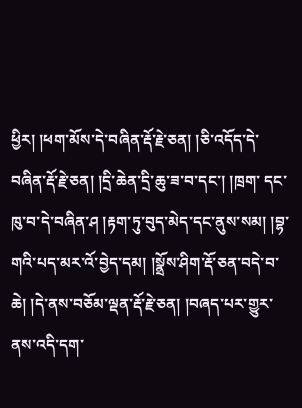ཕྱིར། །ཕག་མོས་དེ་བཞིན་རྡོ་རྗེ་ཅན། །ཅི་འདོད་དེ་བཞིན་རྡོ་རྗེ་ཅན། །དྲི་ཆེན་དྲི་ཆུ་ཟ་བ་དང་། །ཁྲག་ དང་ཁུ་བ་དེ་བཞིན་ཤ །རྟག་ཏུ་བུད་མེད་དང་ནུས་སམ། །བྷ་གའི་པད་མར་འོ་བྱེད་དམ། །སྣྲོས་ཤིག་རྡོ་ཅན་བདེ་བ་ཆེ། །དེ་ནས་བཅོམ་ལྡན་རྡོ་རྗེ་ཅན། །བཞད་པར་གྱུར་ནས་འདི་དག་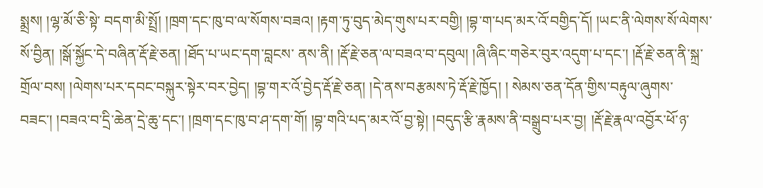སྨྲས། །ལྷ་མོ་ཅི་སྟེ་ བདག་མི་སྤྲོ། །ཁྲག་དང་ཁུ་བ་ལ་སོགས་བཟའ། །རྟག་ཏུ་བུད་མེད་གུས་པར་བགྱི། །བྷ་ག་པད་མར་འོ་བགྱིད་དོ། །ཡང་ནི་ལེགས་སོ་ལེགས་སོ་བྱིན། །སྒོ་སྐྱོང་དེ་བཞིན་རྡོ་རྗེ་ཅན། །ཐོད་པ་ཡང་དག་བླངས་ ནས་ནི། །རྡོ་རྗེ་ཅན་ལ་བཟའ་བ་དབུལ། །ཞི་ཞིང་གཅེར་བུར་འདུག་པ་དང་། །རྡོ་རྗེ་ཅན་ནི་སྐྲ་གྲོལ་བས། །ལེགས་པར་དབང་བསྐུར་སྟེར་བར་བྱེད། །བྷ་གར་འོ་བྱེད་རྡོ་རྗེ་ཅན། །དེ་ནས་བརྩམས་ཏེ་རྡོ་རྗེ་ཁྱོད། ། སེམས་ཅན་དོན་གྱིས་བརྟུལ་ཞུགས་བཟང་། །བཟའ་བ་དྲི་ཆེན་དྲེ་ཆུ་དང་། །ཁྲག་དང་ཁུ་བ་ཤ་དག་གོ། །བྷ་གའི་པད་མར་འོ་བྱ་སྟེ། །བདུད་རྩི་རྣམས་ནི་བསྒྲུབ་པར་བྱ། །རྡོ་རྗེ་རྣལ་འབྱོར་ཕོ་ཉ་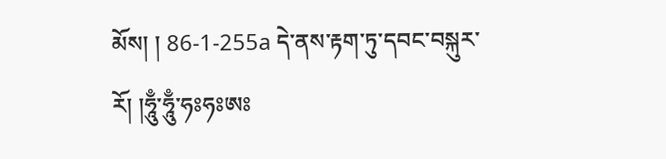མོས། ། 86-1-255a དེ་ནས་རྟག་ཏུ་དབང་བསྐུར་རོ། །ཧཱུྃ་ཧཱུྃ་ཧཿཧཿཨཿ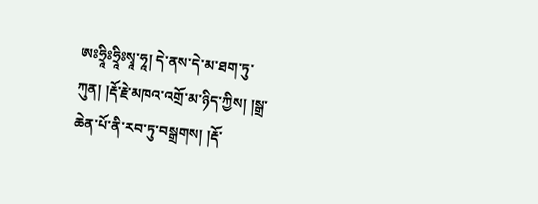ཨཿཧྲཱིཿཧྲཱིཿསྭཱ་ཧཱ། དེ་ནས་དེ་མ་ཐག་ཏུ་ཀུན། །རྡོ་རྗེ་མཁའ་འགྲོ་མ་ཉིད་ཀྱིས། །སྒྲ་ཆེན་པོ་ནི་རབ་ཏུ་བསྒྲགས། །རྡོ་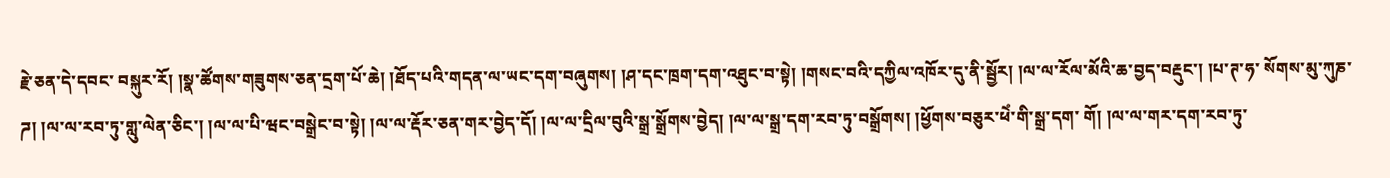རྗེ་ཅན་དེ་དབང་ བསྐུར་རོ། །སྣ་ཚོགས་གཟུགས་ཅན་དྲག་པོ་ཆེ། །ཐོད་པའི་གདན་ལ་ཡང་དག་བཞུགས། །ཤ་དང་ཁྲག་དག་འཐུང་བ་སྟེ། །གསང་བའི་དཀྱིལ་འཁོར་དུ་ནི་སྦྱོར། །ལ་ལ་རོལ་མོའི་ཆ་བྱད་བརྡུང་། །པ་ཊ་ཧ་ སོགས་མུ་ཀུཎ་ཌ། །ལ་ལ་རབ་ཏུ་གླུ་ལེན་ཅིང་། །ལ་ལ་པི་ཝང་བསྒྲེང་བ་སྟེ། །ལ་ལ་རྡོར་ཅན་གར་བྱེད་དོ། །ལ་ལ་དྲིལ་བུའི་སྒྲ་སྒྲོགས་བྱེད། །ལ་ལ་སྒྲ་དག་རབ་ཏུ་བསྒྲོགས། །ཕྱོགས་བཅུར་ཕེཾ་གི་སྒྲ་དག་ གོ། །ལ་ལ་གར་དག་རབ་ཏུ་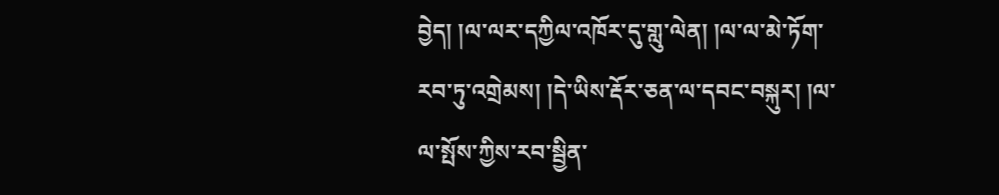བྱེད། །ལ་ལར་དཀྱིལ་འཁོར་དུ་གླུ་ལེན། །ལ་ལ་མེ་ཏོག་རབ་ཏུ་འགྲེམས། །དེ་ཡིས་རྡོར་ཅན་ལ་དབང་བསྐུར། །ལ་ལ་སྤོས་ཀྱིས་རབ་སྦྱིན་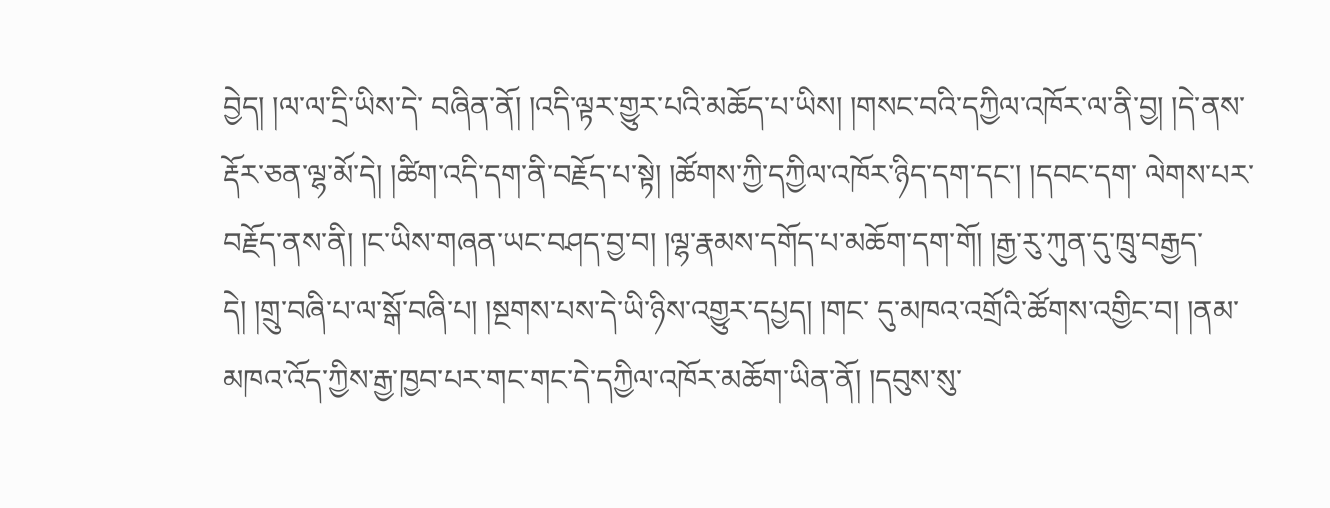བྱེད། །ལ་ལ་དྲི་ཡིས་དེ་ བཞིན་ནོ། །འདི་ལྟར་གྱུར་པའི་མཆོད་པ་ཡིས། །གསང་བའི་དཀྱིལ་འཁོར་ལ་ནི་བྱ། །དེ་ནས་རྡོར་ཅན་ལྷ་མོ་དེ། །ཚིག་འདི་དག་ནི་བརྗོད་པ་སྟེ། །ཚོགས་ཀྱི་དཀྱིལ་འཁོར་ཉིད་དག་དང་། །དབང་དག་ ལེགས་པར་བརྗོད་ནས་ནི། །ང་ཡིས་གཞན་ཡང་བཤད་བྱ་བ། །ལྷ་རྣམས་དགོད་པ་མཆོག་དག་གོ། །རྒྱ་རུ་ཀུན་དུ་ཁྲུ་བརྒྱད་དེ། །གྲུ་བཞི་པ་ལ་སྒོ་བཞི་པ། །སྔགས་པས་དེ་ཡི་ཉིས་འགྱུར་དཔྱད། །གང་ དུ་མཁའ་འགྲོའི་ཚོགས་འགྱིང་བ། །ནམ་མཁའ་འོད་ཀྱིས་རྒྱ་ཁྱབ་པར་གང་གང་དེ་དཀྱིལ་འཁོར་མཆོག་ཡིན་ནོ། །དབུས་སུ་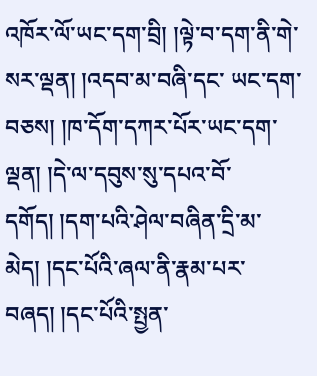འཁོར་ལོ་ཡང་དག་བྲི། །ལྟེ་བ་དག་ནི་གེ་སར་ལྡན། །འདབ་མ་བཞི་དང་ ཡང་དག་བཅས། །ཁ་དོག་དཀར་པོར་ཡང་དག་ལྡན། །དེ་ལ་དབུས་སུ་དཔའ་བོ་དགོད། །དག་པའི་ཤེལ་བཞིན་དྲི་མ་མེད། །དང་པོའི་ཞལ་ནི་རྣམ་པར་བཞད། །དང་པོའི་སྤྱན་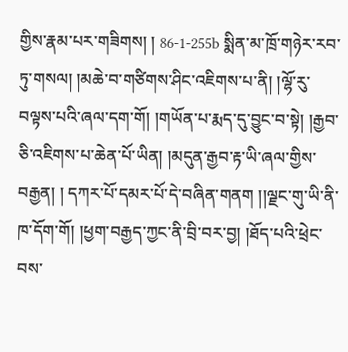གྱིས་རྣམ་པར་གཟིགས། ། 86-1-255b སྨིན་མ་ཁྲོ་གཉེར་རབ་ཏུ་གསལ། །མཆེ་བ་གཙིགས་ཤིང་འཇིགས་པ་ནི། །ལྷོ་རུ་བལྟས་པའི་ཞལ་དག་གོ། །གཡོན་པ་རྨད་དུ་བྱུང་བ་སྟེ། །རྒྱབ་ཅི་འཇིགས་པ་ཆེན་པོ་ཡིན། །མདུན་རྒྱབ་རྟ་ཡི་ཞལ་གྱིས་བརྒྱན། ། དཀར་པོ་དམར་པོ་དེ་བཞིན་གནག །།ལྗང་གུ་ཡི་ནི་ཁ་དོག་གོ། །ཕྱག་བརྒྱད་ཀྱང་ནི་བྲི་བར་བྱ། །ཐོད་པའི་ཕྲེང་བས་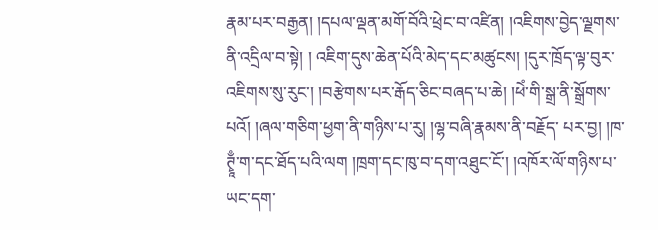རྣམ་པར་བརྒྱན། །དཔལ་ལྡན་མགོ་བོའི་ཕྲེང་བ་འཛིན། །འཇིགས་བྱེད་ལྗགས་ནི་འདྲིལ་བ་སྟེ། ། འཇིག་དུས་ཆེན་པོའི་མེད་དང་མཚུངས། །དུར་ཁྲོད་ལྟ་བུར་འཇིགས་སུ་རུང་། །བརྩེགས་པར་རྒོད་ཅིང་བཞད་པ་ཆེ། །ཕེཾ་གི་སྒྲ་ནི་སྒྲོགས་པའོ། །ཞལ་གཅིག་ཕྱག་ནི་གཉིས་པ་རུ། །ལྷ་བཞི་རྣམས་ནི་བརྗོད་ པར་བྱ། །ཁ་ཊྭཱྃ་ག་དང་ཐོད་པའི་ལག །ཁྲག་དང་ཁུ་བ་དག་འཐུང་ངོ་། །འཁོར་ལོ་གཉིས་པ་ཡང་དག་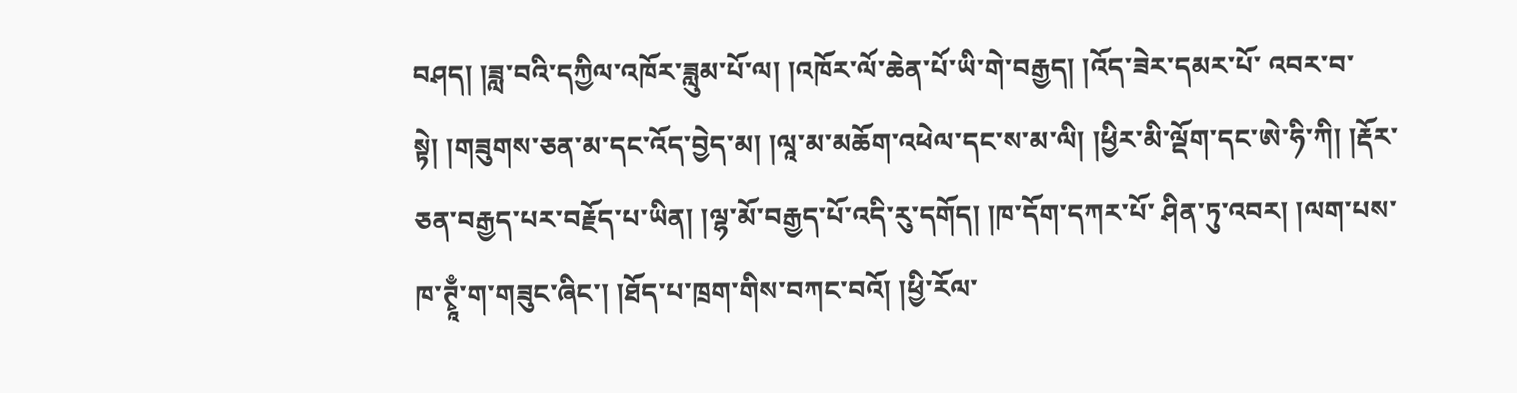བཤད། །ཟླ་བའི་དཀྱིལ་འཁོར་ཟླུམ་པོ་ལ། །འཁོར་ལོ་ཆེན་པོ་ཡི་གེ་བརྒྱད། །འོད་ཟེར་དམར་པོ་ འབར་བ་སྟེ། །གཟུགས་ཅན་མ་དང་འོད་བྱེད་མ། །ལཱ་མ་མཆོག་འཕེལ་དང་ས་མ་ལི། །ཕྱིར་མི་ལྡོག་དང་ཨེ་ཧི་ཀི། །རྡོར་ཅན་བརྒྱད་པར་བརྗོད་པ་ཡིན། །ལྷ་མོ་བརྒྱད་པོ་འདི་རུ་དགོད། །ཁ་དོག་དཀར་པོ་ ཤིན་ཏུ་འབར། །ལག་པས་ཁ་ཊྭཱྃ་ག་གཟུང་ཞིང་། །ཐོད་པ་ཁྲག་གིས་བཀང་བའོ། །ཕྱི་རོལ་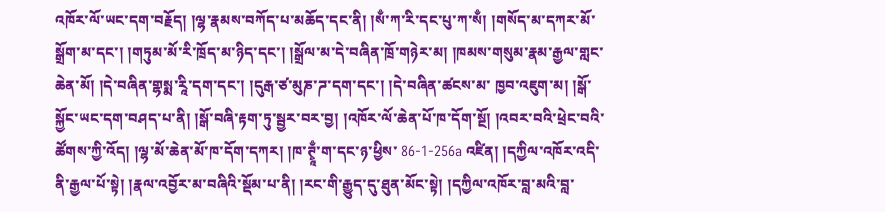འཁོར་ལོ་ཡང་དག་བརྗོད། །ལྷ་རྣམས་བཀོད་པ་མཆོད་དང་ནི། །སྃ་ཀ་རི་དང་པུ་ཀ་སྃ། །གསོད་མ་དཀར་མོ་ སྒྲོག་མ་དང་། །གཏུམ་མོ་རི་ཁྲོད་མ་ཉིད་དང་། །སྒྲོལ་མ་དེ་བཞིན་ཁྲོ་གཉེར་མ། །ཁམས་གསུམ་རྣམ་རྒྱལ་གླང་ཆེན་མོ། །དེ་བཞིན་གྷསྨ་རཱི་དག་དང་། །དུརྒ་ཙ་མུཎ་ཌ་དག་དང་། །དེ་བཞིན་ཚངས་མ་ ཁྱབ་འཇུག་མ། །སྒོ་སྐྱོང་ཡང་དག་བཤད་པ་ནི། །སྒོ་བཞི་རྟག་ཏུ་སྦྱར་བར་བྱ། །འཁོར་ལོ་ཆེན་པོ་ཁ་དོག་སྔོ། །འབར་བའི་ཕྲེང་བའི་ཚོགས་ཀྱི་འོད། །ལྷ་མོ་ཆེན་མོ་ཁ་དོག་དཀར། །ཁ་ཊྭཱྃ་ག་དང་ཉ་ཕྱིས་ 86-1-256a འཛིན། །དཀྱིལ་འཁོར་འདི་ནི་རྒྱལ་པོ་སྟེ། །རྣལ་འབྱོར་མ་བཞིའི་སྡོམ་པ་ནི། །རང་གི་རྒྱུད་དུ་ཐུན་མོང་སྟེ། །དཀྱིལ་འཁོར་བླ་མའི་བླ་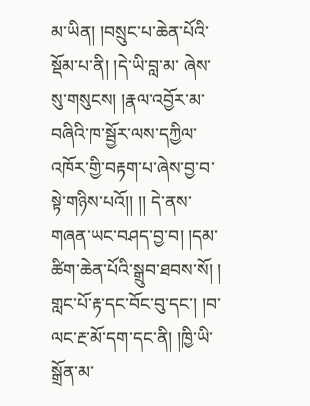མ་ཡིན། །བསྲུང་པ་ཆེན་པོའི་སྡོམ་པ་ནི། །དེ་ཡི་བླ་མ་ ཞེས་སུ་གསུངས། །རྣལ་འབྱོར་མ་བཞིའི་ཁ་སྦྱོར་ལས་དཀྱིལ་འཁོར་གྱི་བརྟག་པ་ཞེས་བྱ་བ་སྟེ་གཉིས་པའོ།། །། དེ་ནས་གཞན་ཡང་བཤད་བྱ་བ། །དམ་ཚིག་ཆེན་པོའི་སྒྲུབ་ཐབས་སོ། ། གླང་པོ་རྟ་དང་བོང་བུ་དང་། །བ་ལང་རྔ་མོ་དག་དང་ནི། །ཁྱི་ཡི་སྒྲོན་མ་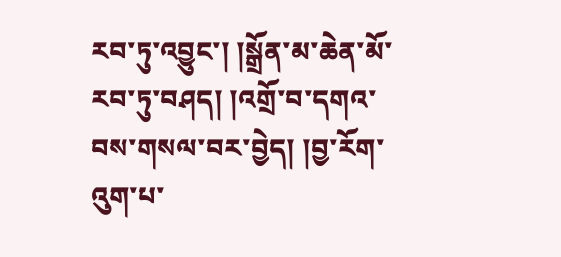རབ་ཏུ་འབྱུང་། །སྒྲོན་མ་ཆེན་མོ་རབ་ཏུ་བཤད། །འགྲོ་བ་དགའ་བས་གསལ་བར་བྱེད། །བྱ་རོག་འུག་པ་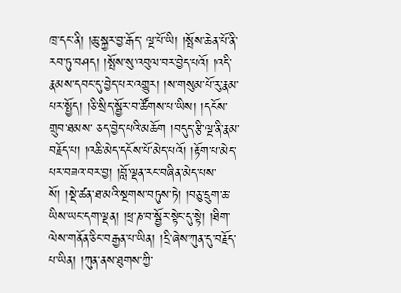ཁྲ་དང་ནི། །ཆུ་སྐྱར་བྱ་རྒོད་ ལྔ་པོ་ཡི། །སྤོས་ཆེན་པོ་ནི་རབ་ཏུ་བཤད། །སྤོས་སུ་འབུལ་བར་བྱེད་པའོ། །འདི་རྣམས་དབང་དུ་བྱེད་པར་འགྱུར། །ས་གསུམ་པོ་རུ་རྣམ་པར་སྤྱོད། །ཅི་སྲིད་སྦྱོར་བ་ཚོགས་པ་ཡིས། །དངོས་གྲུབ་ཐམས་ ཅད་བྱེད་པའི་མཆོག །བདུད་རྩི་ལྔ་ནི་རྣམ་བརྗོད་པ། །འཆི་མེད་དངོས་པོ་མེད་པའོ། །རྟོག་པ་མེད་པར་བཟའ་བར་བྱ། །བློ་ལྡན་རང་བཞིན་མེད་པས་སོ། །སྡེ་ཚན་ཐ་མའི་སྔགས་བཏུས་ཏེ། །བཅུ་དྲུག་ཆ་ ཡིས་ཡང་དག་ལྡན། །ཕྲ་ཎ་བ་སྦྱོར་སྟེང་དུ་སྟེ། །ཐིག་ལེས་གནོན་ཅིང་བརྒྱན་པ་ཡིན། །དྲི་ཞེས་ཀུན་དུ་བརྗོད་པ་ཡིན། །ཀུན་ནས་ཐུགས་ཀྱི་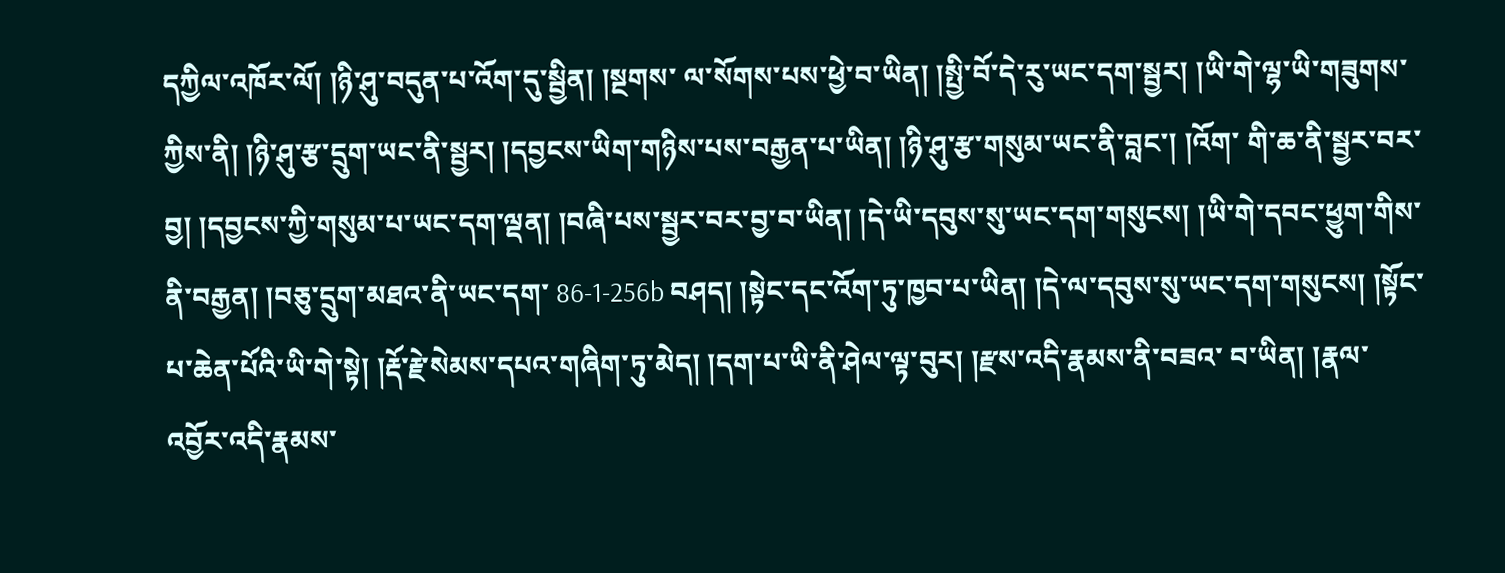དཀྱིལ་འཁོར་ལོ། །ཉི་ཤུ་བདུན་པ་འོག་དུ་སྦྱིན། །སྔགས་ ལ་སོགས་པས་ཕྱེ་བ་ཡིན། །སྤྱི་བོ་དེ་རུ་ཡང་དག་སྦྱར། །ཡི་གེ་ལྷ་ཡི་གཟུགས་ཀྱིས་ནི། །ཉི་ཤུ་རྩ་དྲུག་ཡང་ནི་སྦྱར། །དབྱངས་ཡིག་གཉིས་པས་བརྒྱན་པ་ཡིན། །ཉི་ཤུ་རྩ་གསུམ་ཡང་ནི་བླང་། །འོག་ གི་ཆ་ནི་སྦྱར་བར་བྱ། །དབྱངས་ཀྱི་གསུམ་པ་ཡང་དག་ལྡན། །བཞི་པས་སྦྱར་བར་བྱ་བ་ཡིན། །དེ་ཡི་དབུས་སུ་ཡང་དག་གསུངས། །ཡི་གེ་དབང་ཕྱུག་གིས་ནི་བརྒྱན། །བཅུ་དྲུག་མཐའ་ནི་ཡང་དག་ 86-1-256b བཤད། །སྟེང་དང་འོག་ཏུ་ཁྱབ་པ་ཡིན། །དེ་ལ་དབུས་སུ་ཡང་དག་གསུངས། །སྟོང་པ་ཆེན་པོའི་ཡི་གེ་སྟེ། །རྡོ་རྗེ་སེམས་དཔའ་གཞིག་ཏུ་མེད། །དག་པ་ཡི་ནི་ཤེལ་ལྟ་བུར། །རྫས་འདི་རྣམས་ནི་བཟའ་ བ་ཡིན། །རྣལ་འབྱོར་འདི་རྣམས་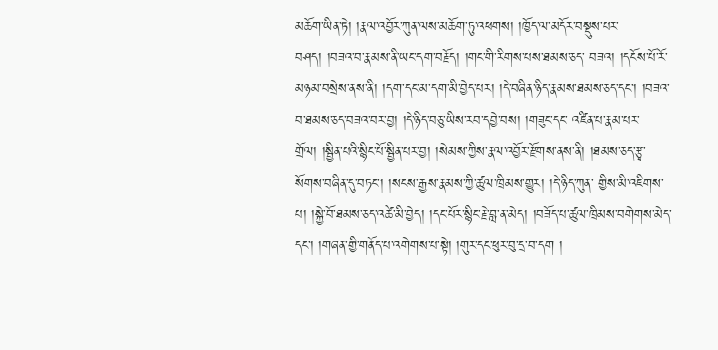མཆོག་ཡིན་ཏེ། །རྣལ་འབྱོར་ཀུན་ལས་མཆོག་ཏུ་འཕགས། །ཁྱོད་ལ་མདོར་བསྡུས་པར་བཤད། །བཟའ་བ་རྣམས་ནི་ཡང་དག་བརྗོད། །གང་གི་རིགས་པས་ཐམས་ཅད་ བཟའ། །དངོས་པོ་རོ་མཉམ་བསྲེས་ནས་ནི། །དག་དང་མ་དག་མི་བྱེད་པར། །དེ་བཞིན་ཉིད་རྣམས་ཐམས་ཅད་དང་། །བཟའ་བ་ཐམས་ཅད་བཟའ་བར་བྱ། །དེ་ཉིད་བཅུ་ཡིས་རབ་དབྱེ་བས། །གཟུང་དང་ འཛིན་པ་རྣམ་པར་གྲོལ། །སྦྱིན་པའི་སྙིང་པོ་སྦྱིན་པར་བྱ། །སེམས་ཀྱིས་རྣལ་འབྱོར་རྫོགས་ནས་ནི། །ཐམས་ཅད་རྩྭ་སོགས་བཞིན་དུ་བཏང་། །སངས་རྒྱས་རྣམས་ཀྱི་ཚུལ་ཁྲིམས་གྱུར། །དེ་ཉིད་ཀུན་ གྱིས་མི་འཇིགས་པ། །སྐྱེ་བོ་ཐམས་ཅད་འཚེ་མི་བྱེད། །དང་པོར་སྙིང་རྗེ་བླ་ན་མེད། །བཟོད་པ་ཚུལ་ཁྲིམས་བགེགས་མེད་དང་། །གཞན་གྱི་གནོད་པ་འགེགས་པ་སྟེ། །གུར་དང་ཕུར་བུ་དྲ་བ་དག །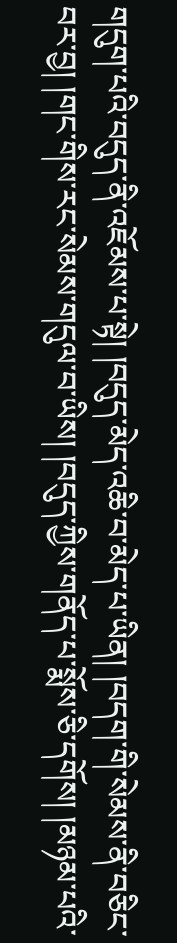གདུག་པའི་བདུད་ནི་འཇོམས་པ་སྟེ། །བདུད་མེད་འཆི་བ་མེད་པ་ཡིན། །བདག་གི་སེམས་ནི་བཅིང་བར་བྱ། །གང་གིས་རང་སེམས་གདུལ་བ་ཡིས། །བདུད་ཀྱིས་གནོད་པ་སྨོས་ཅི་དགོས། །མཉམ་པའི་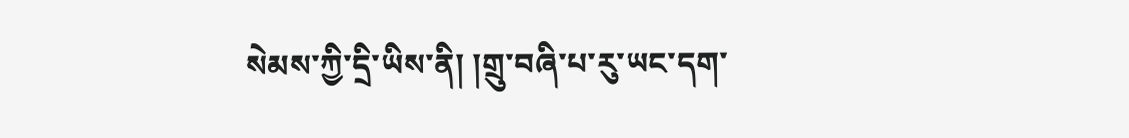སེམས་ཀྱི་དྲི་ཡིས་ནི། །གྲུ་བཞི་པ་རུ་ཡང་དག་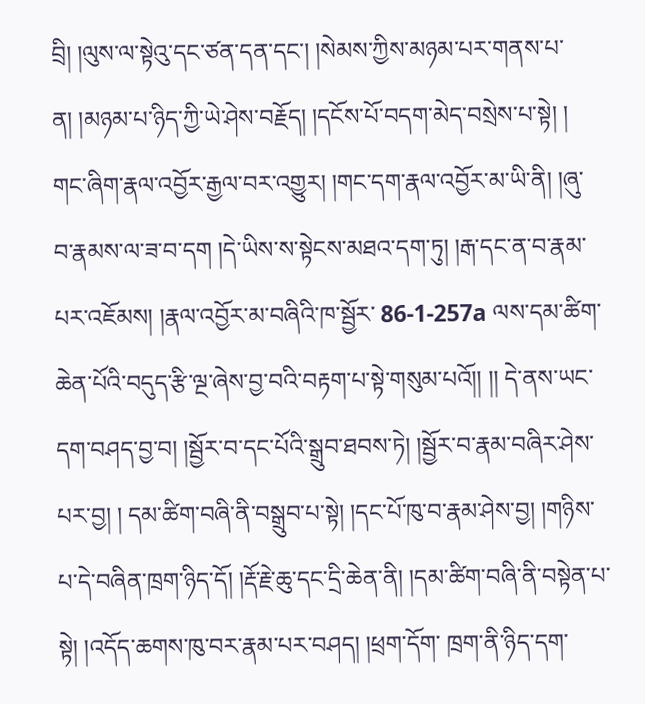བྲི། །ལུས་ལ་སྟེའུ་དང་ཙན་དན་དང་། །སེམས་ཀྱིས་མཉམ་པར་གནས་པ་ན། །མཉམ་པ་ཉིད་ཀྱི་ཡེ་ཤེས་བརྗོད། །དངོས་པོ་བདག་མེད་བསྲེས་པ་སྟེ། ། གང་ཞིག་རྣལ་འབྱོར་རྒྱལ་བར་འགྱུར། །གང་དག་རྣལ་འབྱོར་མ་ཡི་ནི། །ཞུ་བ་རྣམས་ལ་ཟ་བ་དག །དེ་ཡིས་ས་སྟེངས་མཐའ་དག་ཏུ། །རྒ་དང་ན་བ་རྣམ་པར་འཇོམས། །རྣལ་འབྱོར་མ་བཞིའི་ཁ་སྦྱོར་ 86-1-257a ལས་དམ་ཚིག་ཆེན་པོའི་བདུད་རྩི་ལྔ་ཞེས་བྱ་བའི་བརྟག་པ་སྟེ་གསུམ་པའོ།། །། དེ་ནས་ཡང་དག་བཤད་བྱ་བ། །སྦྱོར་བ་དང་པོའི་སྒྲུབ་ཐབས་ཏེ། །སྦྱོར་བ་རྣམ་བཞིར་ཤེས་པར་བྱ། ། དམ་ཚིག་བཞི་ནི་བསྒྲུབ་པ་སྟེ། །དང་པོ་ཁུ་བ་རྣམ་ཤེས་བྱ། །གཉིས་པ་དེ་བཞིན་ཁྲག་ཉིད་དོ། །རྡོ་རྗེ་ཆུ་དང་དྲི་ཆེན་ནི། །དམ་ཚིག་བཞི་ནི་བསྟེན་པ་སྟེ། །འདོད་ཆགས་ཁུ་བར་རྣམ་པར་བཤད། །ཕྲག་དོག་ ཁྲག་ནི་ཉིད་དག་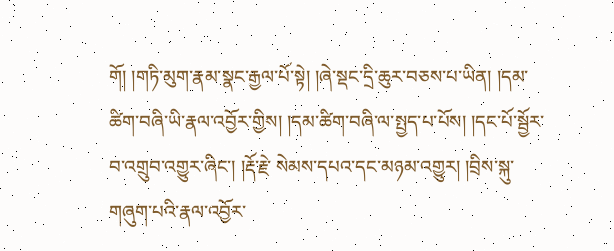གོ། །གཏི་མུག་རྣམ་སྣང་རྒྱལ་པོ་སྟེ། །ཞེ་སྡང་དྲི་ཆུར་བཅས་པ་ཡིན། །དམ་ཚིག་བཞི་ཡི་རྣལ་འབྱོར་གྱིས། །དམ་ཚིག་བཞི་ལ་སྤྱད་པ་པོས། །དང་པོ་སྦྱོར་བ་འགྲུབ་འགྱུར་ཞིང་། །རྡོ་རྗེ་ སེམས་དཔའ་དང་མཉམ་འགྱུར། །བྲིས་སྐུ་གཞུག་པའི་རྣལ་འབྱོར་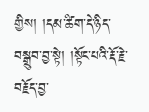གྱིས། །དམ་ཚིག་དེ་ཉིད་བསྒྲུབ་བྱ་སྟེ། །སྟོང་པའི་རྡོ་རྗེ་བརྗོད་བྱ་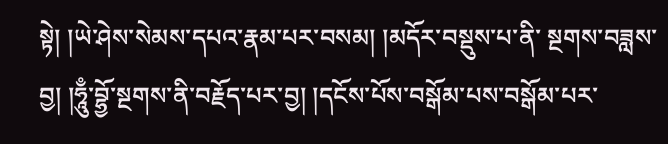སྟེ། །ཡེ་ཤེས་སེམས་དཔའ་རྣམ་པར་བསམ། །མདོར་བསྡུས་པ་ནི་ སྔགས་བཟླས་བྱ། །ཧཱུྃ་བྷྱོ་སྔགས་ནི་བརྗོད་པར་བྱ། །དངོས་པོས་བསྒོམ་པས་བསྒོམ་པར་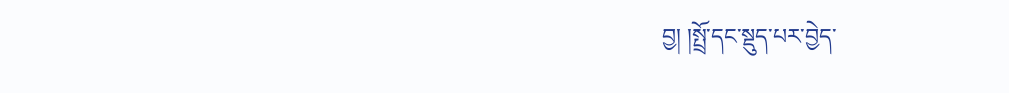བྱ། །སྤྲོ་དང་སྡུད་པར་བྱེད་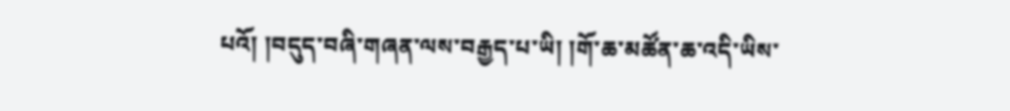པའོ། །བདུད་བཞི་གཞན་ལས་བརྒྱད་པ་ཡི། །གོ་ཆ་མཚོན་ཆ་འདི་ཡིས་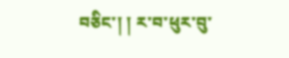བཅིང་། ། ར་བ་ཕུར་བུ་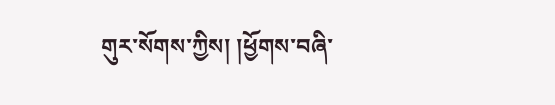གུར་སོགས་ཀྱིས། །ཕྱོགས་བཞི་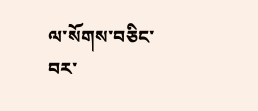ལ་སོགས་བཅིང་བར་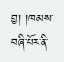བྱ། །ཁམས་བཞི་པོར་ནི་